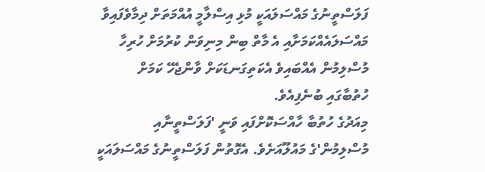ފަލަސްތީނުގެ މައްސަލައަކީ މުޅި އިސްލާމީ އުއްމަތަށް ދިމާވެފައިވާ މައްސަލައެއްކަމަށާއި އެ މާތް ބިން މިނިވަން ކުރުމަށް ހުރިހާ މުސްލިމުން އެއްބައިވެ އެކަތިގަނޑަކަށް ވާންޖެހޭ ކަމަށް ހުތުބާގައި ބުނެފިއެވެ.
މިއަދުގެ ހުތުބާ ހާއްސަކޮށްފައި ވަނީ 'ފަލަސްތީނާއި މުސްލިމުން'ގެ މައުލޫއަށެވެ. އެގޮތުން ފަލަސްތީނުގެ މައްސަލައަކީ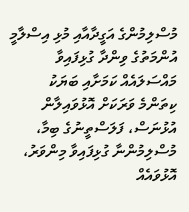މުސްލިމުންގެ އަގީދާއާއި މުޅި އިސްލާމީ އުންމަތުގެ ވިންދާ ގުޅިފައިވާ މައްސަލައެއް ކަމަށާއި ބަޔަކު ކިތަންމެ ވަރަކަށް އޮޅުވައިލާން އުޅުނަސް، ފަލަސްތީނުގެ ބިމާ، މުސްލިމުންނާ ގުޅިފައިވާ މިންވަރު، އޮޅުވައެއް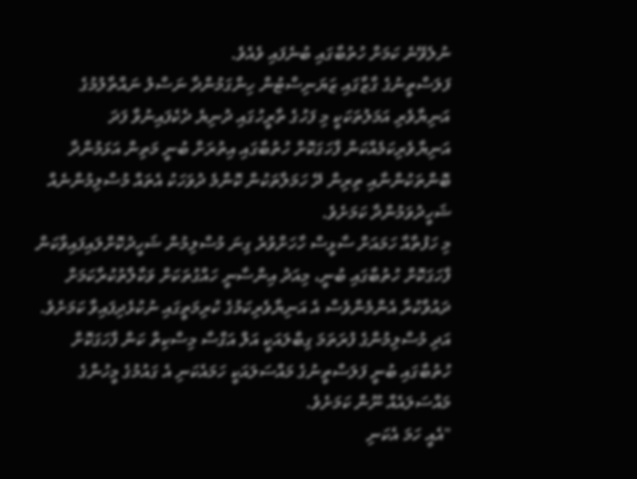ނުލެވޭނެ ކަމަށް ހުތުބާގައި ބުނެފައި ވެއެވެ.
ފަލަސްތީނުގެ ގާޒާގައި ޒަޔަނިސްޓުން ހިންގަމުންދާ ނަސްލު ނައްތާލުމުގެ އަނިޔާވެރި އަމަލުތަކަކީ މި ފަހުގެ ތާރީހުގައި ދުނިޔެ ދެކެފައިނުވާ ފަދަ އަނިޔާވެރިކަމެއްކަން ފާހަގަކޮށް ހުތުބާގައި އިތުރަށް ބުނީ މަތިން އަޅަމުންދާ ބޮންތަކުންނާއި ތިރިން ދޭ ހަމަލާތަކުން ކޮންމެ ދުވަހަކު އެތައް މުސްލިމުންނެއް ޝަހީދުވަމުންދާ ކަމަށެވެ.
މި ހަފުތާއާ ހަމައަށް ސާޅީސް ހާހަށްވުރެ ގިނަ މުސްލިމުން ޝަހީދުކޮށްލައިފައިވާކަން ފާހަގަކޮށް ހުތުބާގައި ބުނީ، މިއަދު އިންސާނީ ހައްގުތަކަށް ވަކާލާތުކުރާކަމަށް ދައުވާކުރާ އެންމެންވެސް އެ އަނިޔާވެރިކަމުގެ ކުރިމަތީގައި ނުކުޅެދިފައިވާ ކަމަށެވެ.
އަދި މުސްލިމުންގެ ފުރަތަމަ ގިބްލައަކީ އަލް އަގްސާ މިސްކިތް ކަން ފާހަގަކޮށް ހުތުބާގައި ބުނީ ފަލަސްތީނުގެ މައްސަލައަކީ ހަމައެކަނި އެ ގައުމުގެ މީހުންގެ މައްސަލައެއް ނޫން ކަމަށެވެ.
"އެއީ ހަމަ އެކަނި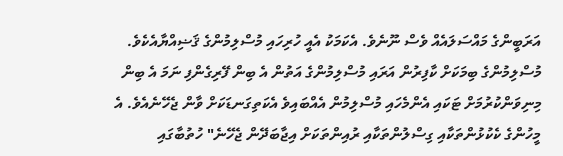އަރަބީންގެ މައްސަލައެއް ވެސް ނޫނެވެ. އެކަމަކު އެއީ ހުރިހައި މުސްލިމުންގެ ޤަޟިއްޔާއެކެވެ. މުސްލިމުންގެ ބިމަކަށް ކާފިރުން އަރައި މުސްލިމުންގެ އަތުން އެ ބިން ފޭރިގެންފި ނަމަ އެ ބިން މިނިވަންކުރުމަށް ޓަކައި އެންމެހައި މުސްލިމުން އެއްބައިވެ އެކަތިގަނޑަކަށް ވާން ޖެހޭނެއެވެ. އެ މީހުންގެ ކެކުޅުންތަކާއި ގިސްލުންތަކާއި ރުއިންތަކަށް އިޖާބަދޭން ޖެހޭނެ" ހުތުބާގައި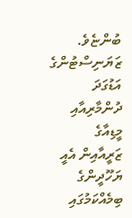ބުންޏެވެ.
ޒަޔަނިސްޓުންގެ އަޑުގަދަ ދުންމާރިއާއި މީޑިއާގެ ޒަރީއާއިން އެއީ ޔަހޫދީންގެ ބިމެއްކަމުގައި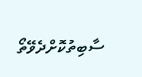ސާބިތުކޮށްދެވޭތޯ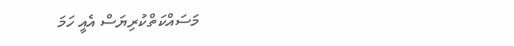މަސައްކަތްކުރިޔަސް އެއީ ހަމަ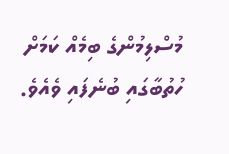މުސްލިމުންގެ ބިމެއް ކަމަށް ހުތުބާގައި ބުނެފައި ވެއެވެ.